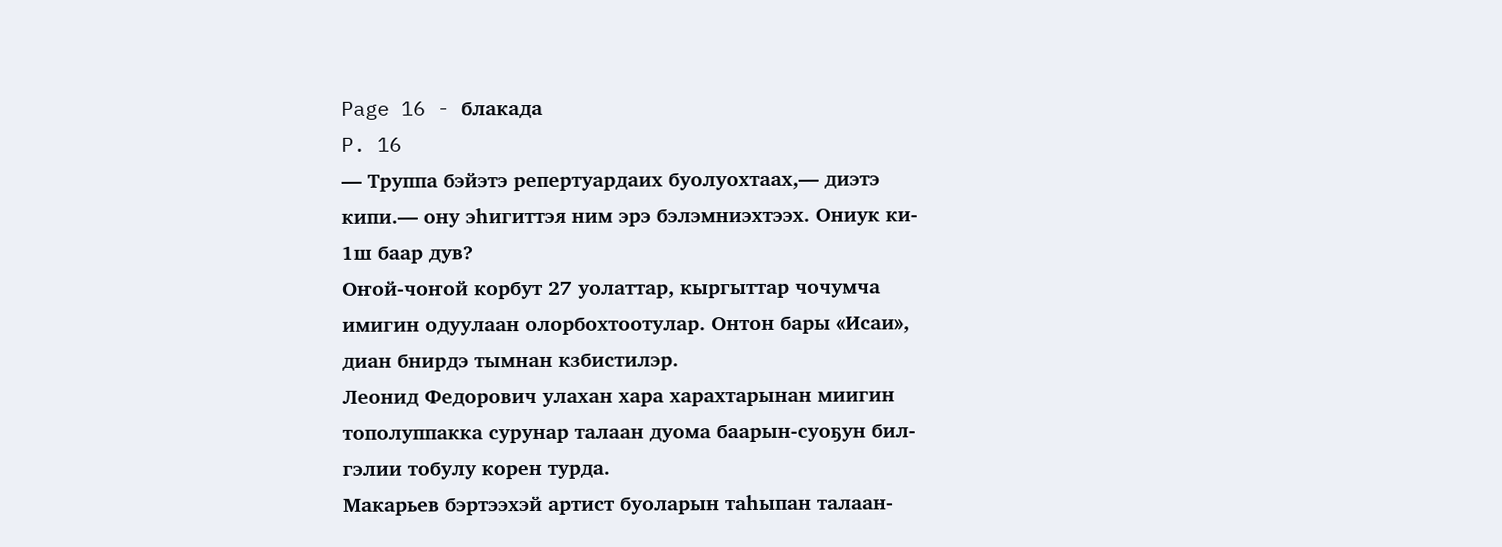Page 16 - блакада
P. 16
— Труппа бэйэтэ репертуардаих буолуохтаах,— диэтэ
кипи.— ону эһигиттэя ним эрэ бэлэмниэхтээх. Ониук ки-
1ш баар дув?
Оҥой-чоҥой корбут 27 уолаттар, кыргыттар чочумча
имигин одуулаан олорбохтоотулар. Онтон бары «Исаи»,
диан бнирдэ тымнан кзбистилэр.
Леонид Федорович улахан хара харахтарынан миигин
тополуппакка сурунар талаан дуома баарын-суоҕун бил-
гэлии тобулу корен турда.
Макарьев бэртээхэй артист буоларын таһыпан талаан-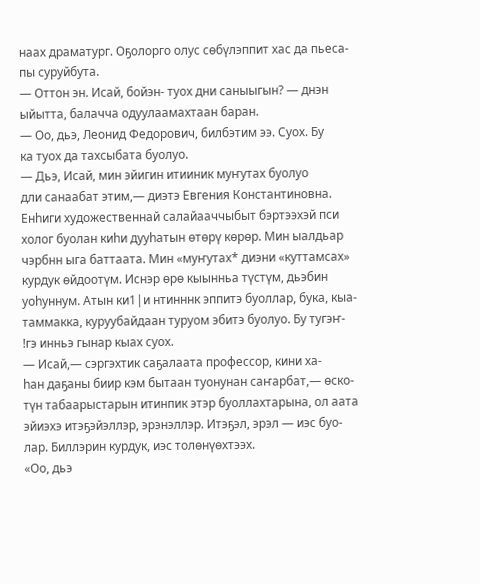наах драматург. Оҕолорго олус сөбүлэппит хас да пьеса-
пы суруйбута.
— Оттон эн. Исай, бойэн- туох дни саныыгын? — днэн
ыйытта, балачча одуулаамахтаан баран.
— Оо, дьэ, Леонид Федорович, билбэтим ээ. Суох. Бу
ка туох да тахсыбата буолуо.
— Дьэ, Исай, мин эйигин итииник муҥутах буолуо
дли санаабат этим,— диэтэ Евгения Константиновна.
Енһиги художественнай салайааччыбыт бэртээхэй пси
холог буолан киһи дууһатын өтөрү көрөр. Мин ыалдьар
чэрбнн ыга баттаата. Мин «муҥутах* диэни «куттамсах»
курдук өйдоотүм. Иснэр өрө кыынньа түстүм, дьэбин
уоһуннум. Атын ки1|и нтинннк эппитэ буоллар, бука, кыа-
таммакка, куруубайдаан туруом эбитэ буолуо. Бу тугэҥ-
!гэ инньэ гынар кыах суох.
— Исай,— сэргэхтик саҕалаата профессор, кини ха-
һан даҕаны биир кэм бытаан туонунан саҥарбат,— өско-
түн табаарыстарын итинпик этэр буоллахтарына, ол аата
эйиэхэ итэҕэйэллэр, эрэнэллэр. Итэҕэл, эрэл — иэс буо-
лар. Биллэрин курдук, иэс толөнүөхтээх.
«Оо, дьэ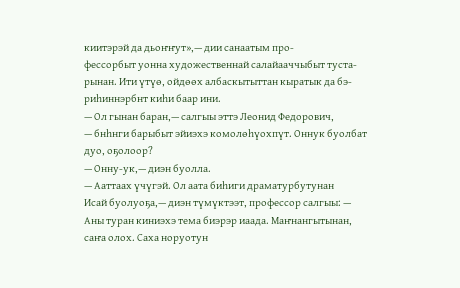киитэрэй да дьоҥҥут»,— дии санаатым про-
фессорбыт уонна художественнай салайааччыбыт туста-
рынан. Ити үтүө, ойдөөх албаскытыттан кыратык да бэ-
риһиннэрбнт киһи баар ини.
— Ол гынан баран,— салгыы эттэ Леонид Федорович,
— бнһнги барыбыт эйиэхэ комолөһүохпүт. Оннук буолбат
дуо, оҕолоор?
— Онну-ук,— диэн буолла.
— Ааттаах үчүгэй. Ол аата биһиги драматурбутунан
Исай буолуоҕа,— диэн түмүктээт, профессор салгыы: —
Аны туран киниэхэ тема биэрэр иаада. Маҥнангытынан,
саҥа олох. Саха норуотун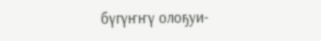бүгүҥҥү олоҕуи-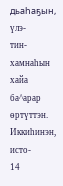дьаһаҕын, үлэ-
тин-хамнаһын хайа ба^арар өртүттэн. Иккиһинэн, исто-
14